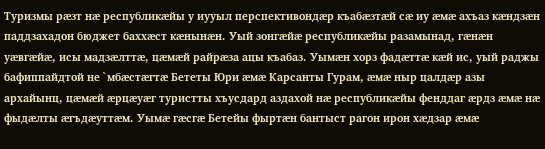Туризмы рæзт нæ республикæйы у иууыл перспективондæр къабæзтæй сæ иу æмæ ахъаз кæндзæн паддзахадон бюджет баххæст кæнынæн. Уый зонгæйæ республикæйы разамынад, гæнæн уæвгæйæ, исы мадзæлттæ, цæмæй райрæза ацы къабаз. Уымæн хорз фадæттæ кæй ис, уый раджы бафиппайдтой не `мбæстæгтæ Бететы Юри æмæ Карсанты Гурам, æмæ ныр цалдæр азы архайынц, цæмæй æрцæуæг туристты хъусдард аздахой нæ республикæйы фенддаг æрдз æмæ нæ фыдæлты æгъдæуттæм. Уымæ гæсгæ Бетейы фыртæн бантыст рагон ирон хæдзар æмæ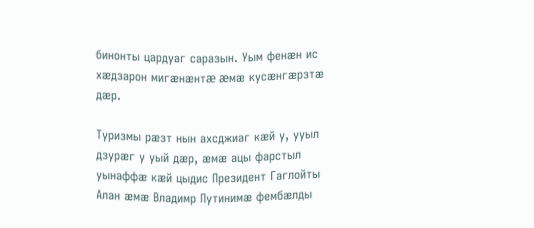бинонты цардуаг саразын. Уым фенæн ис хæдзарон мигæнæнтæ æмæ кусæнгæрзтæ дæр.

Туризмы рæзт нын ахсджиаг кæй у, ууыл дзурæг у уый дæр, æмæ ацы фарстыл уынаффæ кæй цыдис Президент Гаглойты Алан æмæ Владимр Путинимæ фембæлды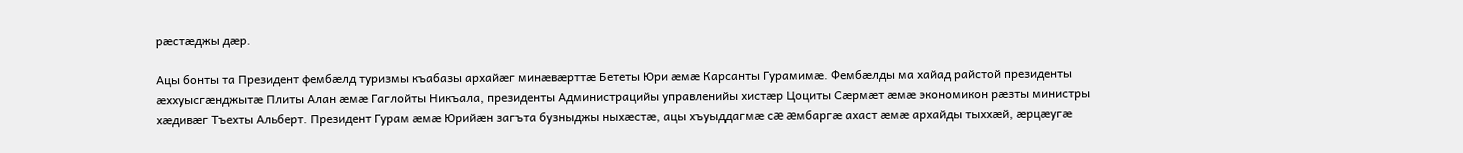рæстæджы дæр.

Ацы бонты та Президент фембæлд туризмы къабазы архайæг минæвæрттæ Бететы Юри æмæ Карсанты Гурамимæ. Фембæлды ма хайад райстой президенты æххуысгæнджытæ Плиты Алан æмæ Гаглойты Никъала, президенты Администрацийы управленийы хистæр Цоциты Сæрмæт æмæ экономикон рæзты министры хæдивæг Тъехты Альберт. Президент Гурам æмæ Юрийæн загъта бузныджы ныхæстæ, ацы хъуыддагмæ сæ æмбаргæ ахаст æмæ архайды тыххæй, æрцæугæ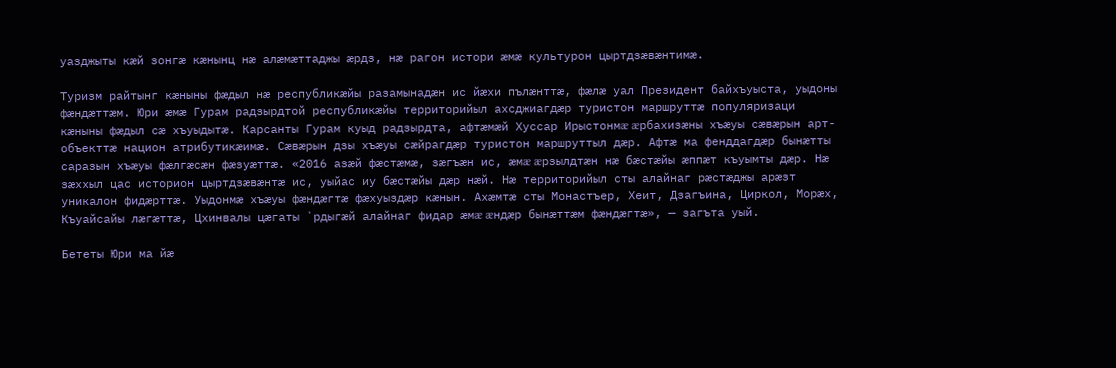уазджыты кæй зонгæ кæнынц нæ алæмæттаджы æрдз, нæ рагон истори æмæ культурон цыртдзæвæнтимæ.

Туризм райтынг кæныны фæдыл нæ республикæйы разамынадæн ис йæхи пълæнттæ, фæлæ уал Президент байхъуыста, уыдоны фæндæттæм. Юри æмæ Гурам радзырдтой республикæйы территорийыл ахсджиагдæр туристон маршруттæ популяризаци кæныны фæдыл сæ хъуыдытæ. Карсанты Гурам куыд радзырдта, афтæмæй Хуссар Ирыстонмæ æрбахизæны хъæуы сæвæрын арт-объекттæ национ атрибутикæимæ. Сæвæрын дзы хъæуы сæйрагдæр туристон маршруттыл дæр. Афтæ ма фенддагдæр бынæтты саразын хъæуы фæлгæсæн фæзуæттæ. «2016 азæй фæстæмæ, зæгъæн ис, æмæ æрзылдтæн нæ бæстæйы æппæт къуымты дæр. Нæ зæххыл цас историон цыртдзæвæнтæ ис, уыйас иу бæстæйы дæр нæй. Нæ территорийыл сты алайнаг рæстæджы арæзт уникалон фидæрттæ. Уыдонмæ хъæуы фæндæгтæ фæхуыздæр кæнын. Ахæмтæ сты Монастъер, Хеит, Дзагъина, Циркол, Морæх, Къуайсайы лæгæттæ, Цхинвалы цæгаты `рдыгæй алайнаг фидар æмæ æндæр бынæттæм фæндæгтæ», — загъта уый.

Бететы Юри ма йæ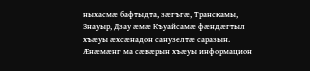ныхасмæ бафтыдта, зæгъгæ, Транскамы, Знауыр, Дзау æмæ Къуайсамæ фæндæгтыл хъæуы æхсæнадон санузелтæ саразын. Æнæмæнг ма сæвæрын хъæуы информацион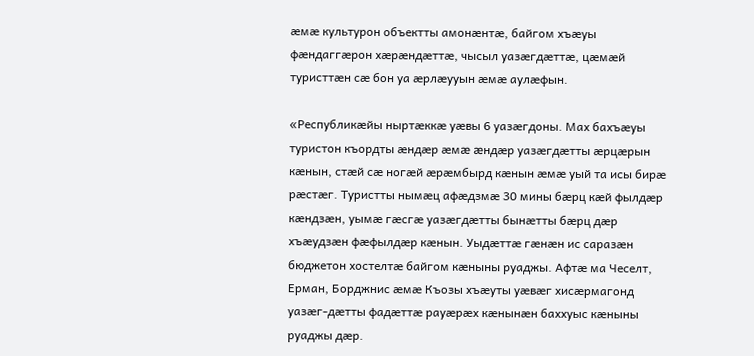æмæ культурон объектты амонæнтæ, байгом хъæуы фæндаггæрон хæрæндæттæ, чысыл уазæгдæттæ, цæмæй туристтæн сæ бон уа æрлæууын æмæ аулæфын.

«Республикæйы ныртæккæ уæвы 6 уазæгдоны. Мах бахъæуы туристон къордты æндæр æмæ æндæр уазæгдæтты æрцæрын кæнын, стæй сæ ногæй æрæмбырд кæнын æмæ уый та исы бирæ рæстæг. Туристты нымæц афæдзмæ 30 мины бæрц кæй фылдæр кæндзæн, уымæ гæсгæ уазæгдæтты бынæтты бæрц дæр хъæудзæн фæфылдæр кæнын. Уыдæттæ гæнæн ис саразæн бюджетон хостелтæ байгом кæныны руаджы. Афтæ ма Чеселт, Ерман, Борджнис æмæ Къозы хъæуты уæвæг хисæрмагонд уазæг-дæтты фадæттæ рауæрæх кæнынæн баххуыс кæныны руаджы дæр.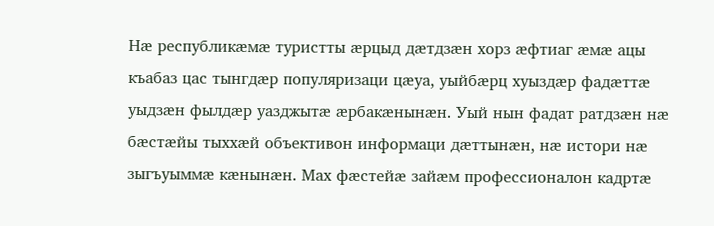Нæ республикæмæ туристты æрцыд дæтдзæн хорз æфтиаг æмæ ацы къабаз цас тынгдæр популяризаци цæуа, уыйбæрц хуыздæр фадæттæ уыдзæн фылдæр уазджытæ æрбакæнынæн. Уый нын фадат ратдзæн нæ бæстæйы тыххæй объективон информаци дæттынæн, нæ истори нæ зыгъуыммæ кæнынæн. Мах фæстейæ зайæм профессионалон кадртæ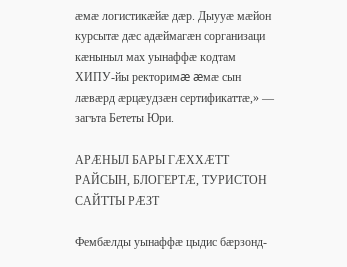æмæ логистикæйæ дæр. Дыууæ мæйон курсытæ дæс адæймагæн сорганизаци кæныныл мах уынаффæ кодтам ХИПУ-йы ректоримæ æмæ сын лæвæрд æрцæудзæн сертификаттæ,» — загъта Бететы Юри.

АРÆНЫЛ БАРЫ ГÆХХÆТТ РАЙСЫН, БЛОГЕРТÆ, ТУРИСТОН САЙТТЫ РÆЗТ

Фембæлды уынаффæ цыдис бæрзонд-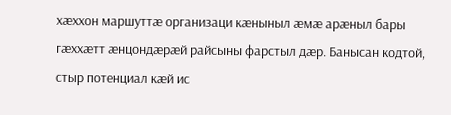хæххон маршуттæ организаци кæныныл æмæ арæныл бары гæххæтт æнцондæрæй райсыны фарстыл дæр. Банысан кодтой, стыр потенциал кæй ис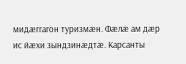мидæггагон туризмæн. Фæлæ ам дæр ис йæхи зындзинæдтæ. Карсанты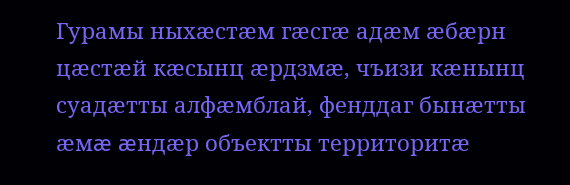Гурамы ныхæстæм гæсгæ адæм æбæрн цæстæй кæсынц æрдзмæ, чъизи кæнынц суадæтты алфæмблай, фенддаг бынæтты æмæ æндæр объектты территоритæ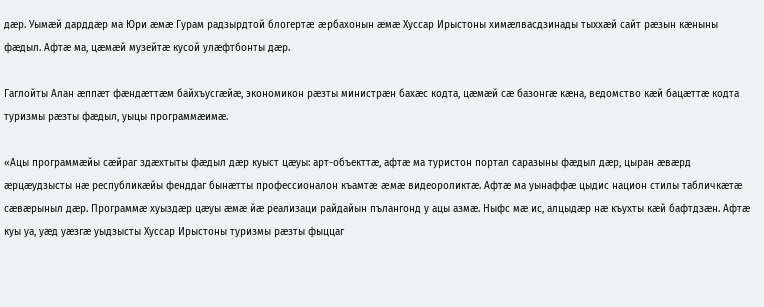дæр. Уымæй дарддæр ма Юри æмæ Гурам радзырдтой блогертæ æрбахонын æмæ Хуссар Ирыстоны химæлвасдзинады тыххæй сайт рæзын кæныны фæдыл. Афтæ ма, цæмæй музейтæ кусой улæфтбонты дæр.

Гаглойты Алан æппæт фæндæттæм байхъусгæйæ, экономикон рæзты министрæн бахæс кодта, цæмæй сæ базонгæ кæна, ведомство кæй бацæттæ кодта туризмы рæзты фæдыл, уыцы программæимæ.

«Ацы программæйы сæйраг здæхтыты фæдыл дæр куыст цæуы: арт-объекттæ, афтæ ма туристон портал саразыны фæдыл дæр, цыран æвæрд æрцæудзысты нæ республикæйы фенддаг бынæтты профессионалон къамтæ æмæ видеороликтæ. Афтæ ма уынаффæ цыдис национ стилы табличкæтæ сæвæрыныл дæр. Программæ хуыздæр цæуы æмæ йæ реализаци райдайын пълангонд у ацы азмæ. Ныфс мæ ис, алцыдæр нæ къухты кæй бафтдзæн. Афтæ куы уа, уæд уæзгæ уыдзысты Хуссар Ирыстоны туризмы рæзты фыццаг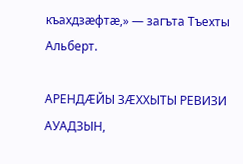къахдзæфтæ,» — загъта Тъехты Альберт.

АРЕНДÆЙЫ ЗÆХХЫТЫ РЕВИЗИ АУАДЗЫН,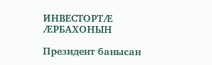ИНВЕСТОРТÆ ÆРБАХОНЫН

Президент банысан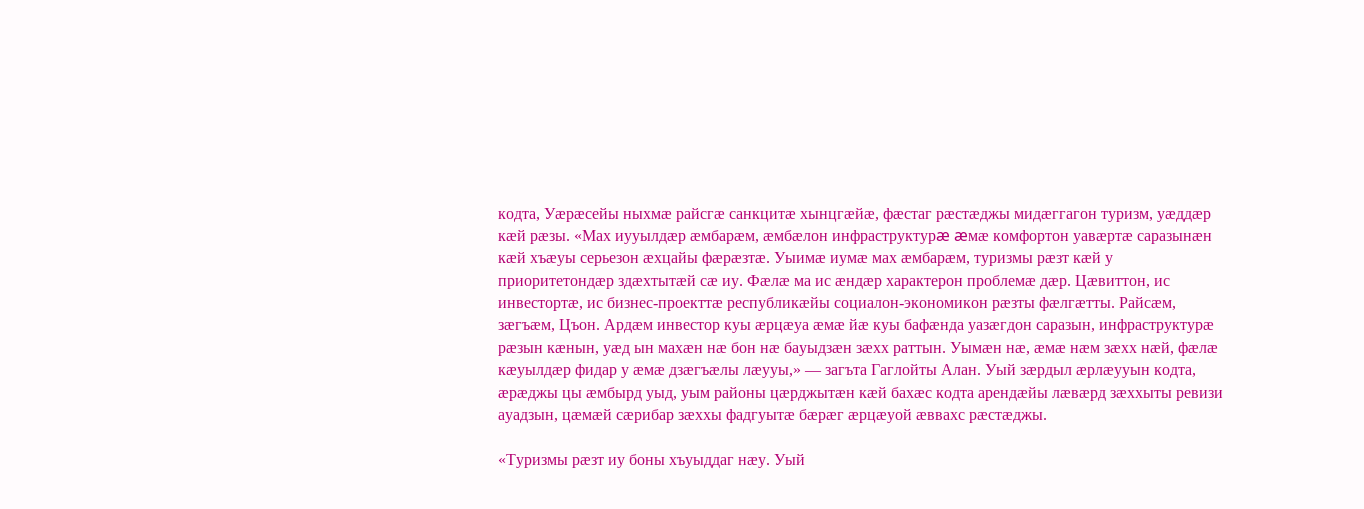кодта, Уæрæсейы ныхмæ райсгæ санкцитæ хынцгæйæ, фæстаг рæстæджы мидæггагон туризм, уæддæр кæй рæзы. «Мах иууылдæр æмбарæм, æмбæлон инфраструктурæ æмæ комфортон уавæртæ саразынæн кæй хъæуы серьезон æхцайы фæрæзтæ. Уыимæ иумæ мах æмбарæм, туризмы рæзт кæй у приоритетондæр здæхтытæй сæ иу. Фæлæ ма ис æндæр характерон проблемæ дæр. Цæвиттон, ис инвестортæ, ис бизнес-проекттæ республикæйы социалон-экономикон рæзты фæлгæтты. Райсæм, зæгъæм, Цъон. Ардæм инвестор куы æрцæуа æмæ йæ куы бафæнда уазæгдон саразын, инфраструктурæ рæзын кæнын, уæд ын махæн нæ бон нæ бауыдзæн зæхх раттын. Уымæн нæ, æмæ нæм зæхх нæй, фæлæ кæуылдæр фидар у æмæ дзæгъæлы лæууы,» — загъта Гаглойты Алан. Уый зæрдыл æрлæууын кодта, æрæджы цы æмбырд уыд, уым районы цæрджытæн кæй бахæс кодта арендæйы лæвæрд зæххыты ревизи ауадзын, цæмæй сæрибар зæххы фадгуытæ бæрæг æрцæуой æввахс рæстæджы.

«Туризмы рæзт иу боны хъуыддаг нæу. Уый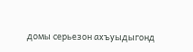домы серьезон ахъуыдыгонд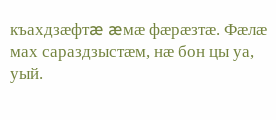къахдзæфтæ æмæ фæрæзтæ. Фæлæ мах сараздзыстæм, нæ бон цы уа, уый.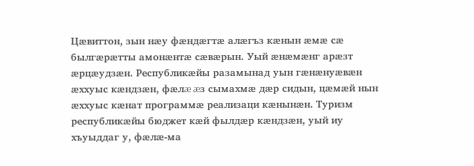Цæвиттон, зын нæу фæндæгтæ алæгъз кæнын æмæ сæ былгæрæтты амонæнтæ сæвæрын. Уый æнæмæнг арæзт æрцæудзæн. Республикæйы разамынад уын гæнæнуæвæн æххуыс кæндзæн, фæлæ æз сымахмæ дæр сидын, цæмæй нын æххуыс кæнат программæ реализаци кæнынæн. Туризм республикæйы бюджет кæй фылдæр кæндзæн, уый иу хъуыддаг у, фæлæ-ма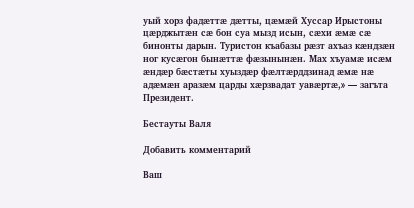уый хорз фадæттæ дæтты, цæмæй Хуссар Ирыстоны цæрджытæн сæ бон суа мызд исын, сæхи æмæ сæ бинонты дарын. Туристон къабазы рæзт ахъаз кæндзæн ног кусæгон бынæттæ фæзынынæн. Мах хъуамæ исæм æндæр бæстæты хуыздæр фæлтæрддзинад æмæ нæ адæмæн аразæм царды хæрзвадат уавæртæ,» — загъта Президент.

Бестауты Валя

Добавить комментарий

Ваш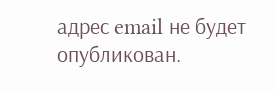адрес email не будет опубликован.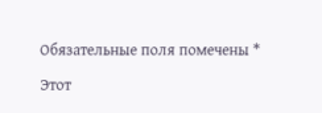Обязательные поля помечены *

Этот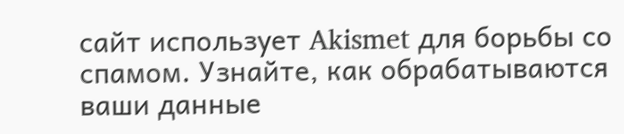сайт использует Akismet для борьбы со спамом. Узнайте, как обрабатываются ваши данные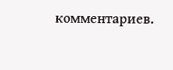комментариев.